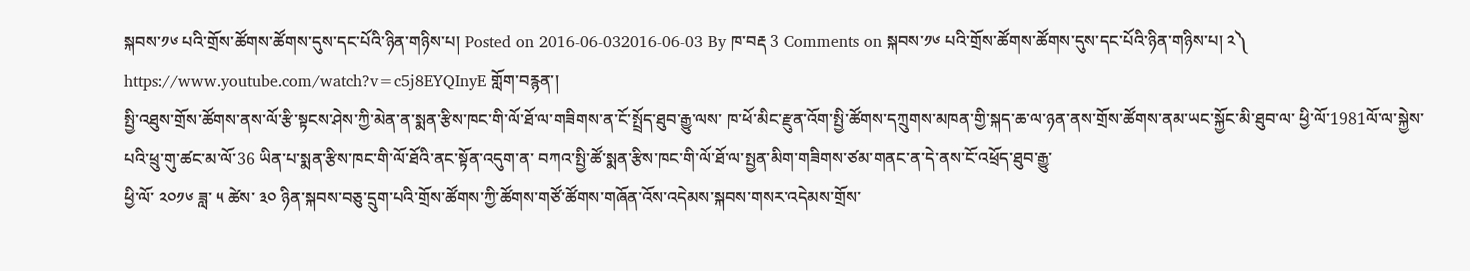སྐབས་༡༦ པའི་གྲོས་ཚོགས་ཚོགས་དུས་དང་པོའི་ཉིན་གཉིས་པ། Posted on 2016-06-032016-06-03 By ཁ་བརྡ 3 Comments on སྐབས་༡༦ པའི་གྲོས་ཚོགས་ཚོགས་དུས་དང་པོའི་ཉིན་གཉིས་པ། ༢༽ https://www.youtube.com/watch?v=c5j8EYQInyE གློག་བརྙན་།
སྤྱི་འཐུས་གྲོས་ཚོགས་ནས་ལོ་རྩི་སྟངས་ཤེས་ཀྱི་མེན་ན་སྨན་རྩིས་ཁང་གི་ལོ་ཐོ་ལ་གཟིགས་ན་ངོ་སྤྲོད་ཐུབ་རྒྱུ་ལས་ ཁ་ཕོ་མིང་རྫུན་འོག་སྤྱི་ཚོགས་དཀྲུགས་མཁན་གྱི་སྐད་ཆ་ལ་ཉན་ནས་གྲོས་ཚོགས་ནམ་ཡང་སྐྱོང་མི་ཐུབ་ལ་ ཕྱི་ལོ་1981ལོ་ལ་སྐྱེས་པའི་ཕྲུ་གུ་ཚང་མ་ལོ་36 ཡིན་པ་སྨན་རྩིས་ཁང་གི་ལོ་ཐོའི་ནང་སྟོན་འདུག་ན་ བཀའ་སྤྱི་ཚོ་སྨན་རྩིས་ཁང་གི་ལོ་ཐོ་ལ་སྤྱན་མིག་གཟིགས་ཙམ་གནང་ན་དེ་ནས་ངོ་འཕྲོད་ཐུབ་རྒྱུ་
ཕྱི་ལོ་ ༢༠༡༦ ཟླ་ ༥ ཚེས་ ༣༠ ཉིན་སྐབས་བཅུ་དྲུག་པའི་གྲོས་ཚོགས་ཀྱི་ཚོགས་གཙོ་ཚོགས་གཞོན་འོས་འདེམས་སྐབས་གསར་འདེམས་གྲོས་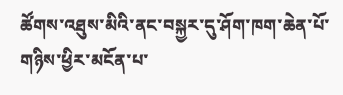ཚོགས་འཐུས་མིའི་ནང་བསྐྱར་དུ་ཤོག་ཁག་ཆེན་པོ་གཉིས་ཕྱིར་མངོན་པ་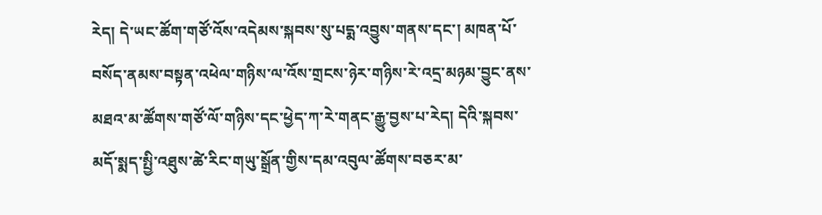རེད། དེ་ཡང་ཚོག་གཙོ་འོས་འདེམས་སྐབས་སུ་པདྨ་འབྱུས་གནས་དང་། མཁན་པོ་བསོད་ནམས་བསྟན་འཕེལ་གཉིས་ལ་འོས་གྲངས་ཉེར་གཉིས་རེ་འདྲ་མཉམ་བྱུང་ནས་མཐའ་མ་ཚོགས་གཙོ་ལོ་གཉིས་དང་ཕྱེད་ཀ་རེ་གནང་རྒྱུ་བྱས་པ་རེད། དེའི་སྐབས་མདོ་སྨད་སྤྱི་འཐུས་ཚེ་རིང་གཡུ་སྒྲོན་གྱིས་དམ་འབུལ་ཚོགས་བཅར་མ་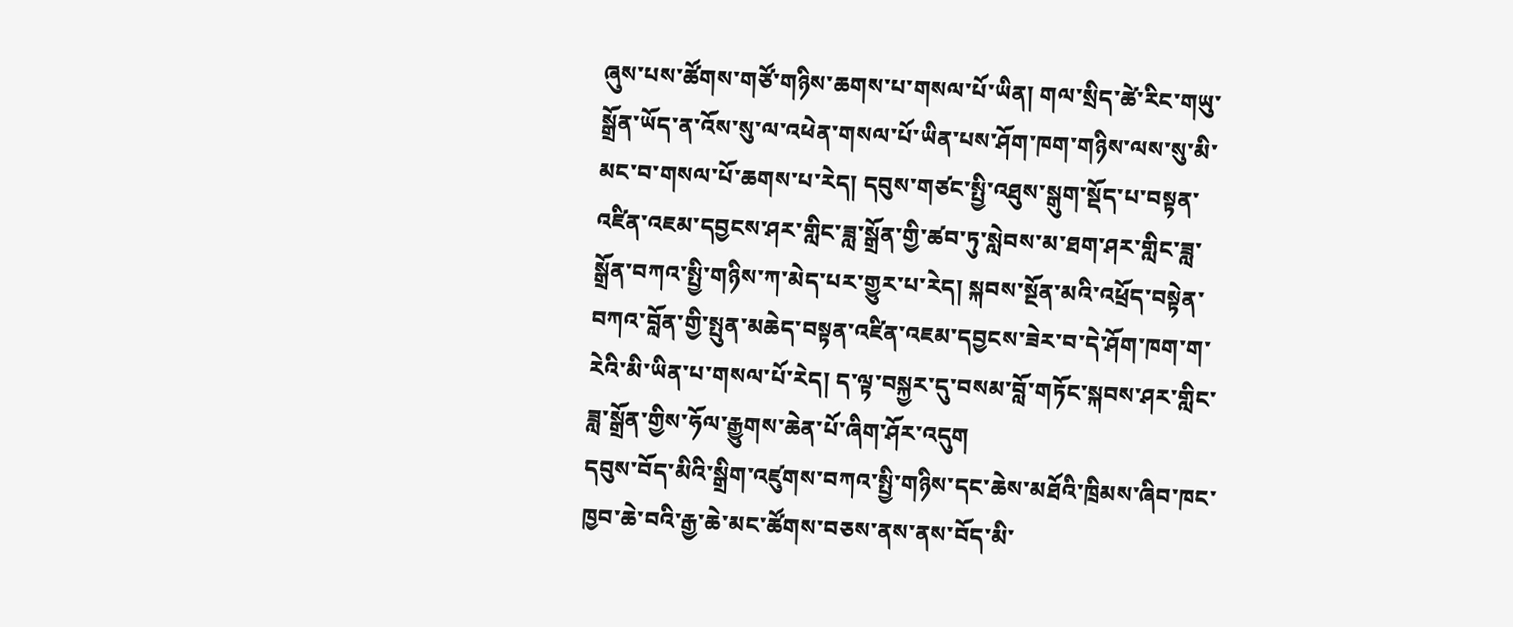ཞུས་པས་ཚོགས་གཙོ་གཉིས་ཆགས་པ་གསལ་པོ་ཡིན། གལ་སྲིད་ཚེ་རིང་གཡུ་སྒྲོན་ཡོད་ན་འོས་སུ་ལ་འཕེན་གསལ་པོ་ཡིན་པས་ཤོག་ཁག་གཉིས་ལས་སུ་མི་མང་བ་གསལ་པོ་ཆགས་པ་རེད། དབུས་གཙང་སྤྱི་འཐུས་སྒུག་སྡོད་པ་བསྟན་འཛིན་འཇམ་དབྱངས་ཤར་གླིང་ཟླ་སྒྲོན་གྱི་ཚབ་ཏུ་སླེབས་མ་ཐག་ཤར་གླིང་ཟླ་སྒྲོན་བཀའ་སྤྱི་གཉིས་ཀ་མེད་པར་གྱུར་པ་རེད། སྐབས་སྔོན་མའི་འཕྲོད་བསྟེན་བཀའ་བློན་གྱི་སྤུན་མཆེད་བསྟན་འཛིན་འཇམ་དབྱངས་ཟེར་བ་དེ་ཤོག་ཁག་ག་རེའི་མི་ཡིན་པ་གསལ་པོ་རེད། ད་ལྟ་བསྐྱར་དུ་བསམ་བློ་གཏོང་སྐབས་ཤར་གླིང་ཟླ་སྒྲོན་གྱིས་ཧོལ་རྒྱུགས་ཆེན་པོ་ཞིག་ཤོར་འདུག
དབུས་བོད་མིའི་སྒྲིག་འཛུགས་བཀའ་སྤྱི་གཉིས་དང་ཆེས་མཐོའི་ཁྲིམས་ཞིབ་ཁང་ཁྱབ་ཆེ་བའི་རྒྱ་ཆེ་མང་ཚོགས་བཅས་ནས་ནས་བོད་མི་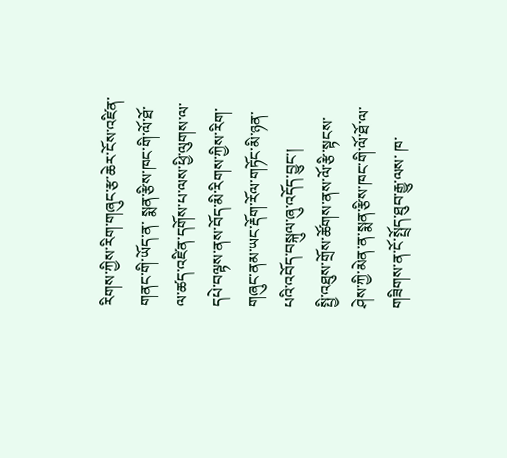རིགས་ཀྱིས་རིག་གཞུང་རྩ་ཆེར་ངོས་འཛིན་གནང་གི་ཡོད་ན་ སྨན་རྩིས་ཁང་གི་ལོ་ཐོ་ལ་ཚད་འཛིན་དགོས་པ་ལས་ཕྱི་ལུགས་ལ་དཔེ་བལྟས་ནས་བོད་མི་རིགས་ཀྱིས་རིག་གཞུང་ནམ་ཡང་རྡོག་རོལ་གཏོང་མི་ཉན་པའི་འབོད་བསྐུལ་ཞུ་འདོད་བྱུང་།
སྤྱི་འཐུས་གྲོས་ཚོགས་ནས་ལོ་རྩི་སྟངས་ཤེས་ཀྱི་མེན་ན་སྨན་རྩིས་ཁང་གི་ལོ་ཐོ་ལ་གཟིགས་ན་ངོ་སྤྲོད་ཐུབ་རྒྱུ་ལས་ ཁ་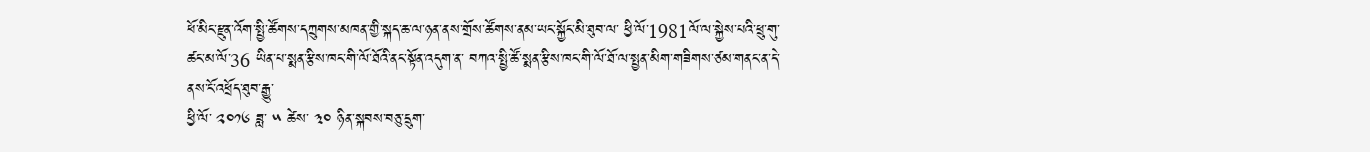ཕོ་མིང་རྫུན་འོག་སྤྱི་ཚོགས་དཀྲུགས་མཁན་གྱི་སྐད་ཆ་ལ་ཉན་ནས་གྲོས་ཚོགས་ནམ་ཡང་སྐྱོང་མི་ཐུབ་ལ་ ཕྱི་ལོ་1981ལོ་ལ་སྐྱེས་པའི་ཕྲུ་གུ་ཚང་མ་ལོ་36 ཡིན་པ་སྨན་རྩིས་ཁང་གི་ལོ་ཐོའི་ནང་སྟོན་འདུག་ན་ བཀའ་སྤྱི་ཚོ་སྨན་རྩིས་ཁང་གི་ལོ་ཐོ་ལ་སྤྱན་མིག་གཟིགས་ཙམ་གནང་ན་དེ་ནས་ངོ་འཕྲོད་ཐུབ་རྒྱུ་
ཕྱི་ལོ་ ༢༠༡༦ ཟླ་ ༥ ཚེས་ ༣༠ ཉིན་སྐབས་བཅུ་དྲུག་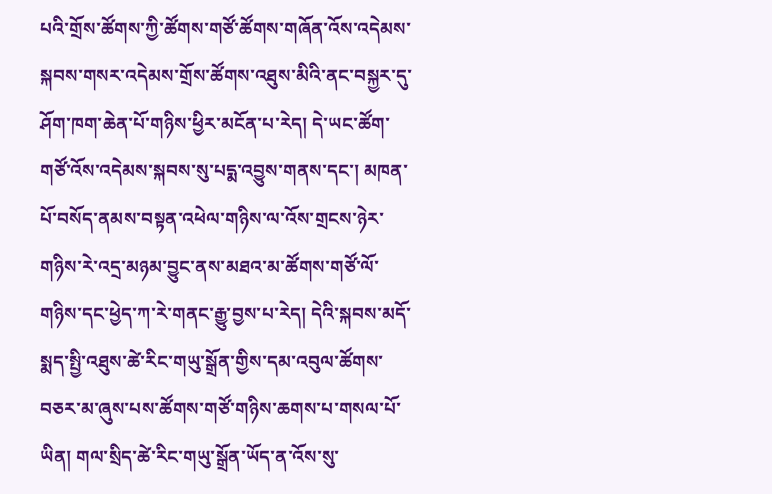པའི་གྲོས་ཚོགས་ཀྱི་ཚོགས་གཙོ་ཚོགས་གཞོན་འོས་འདེམས་སྐབས་གསར་འདེམས་གྲོས་ཚོགས་འཐུས་མིའི་ནང་བསྐྱར་དུ་ཤོག་ཁག་ཆེན་པོ་གཉིས་ཕྱིར་མངོན་པ་རེད། དེ་ཡང་ཚོག་གཙོ་འོས་འདེམས་སྐབས་སུ་པདྨ་འབྱུས་གནས་དང་། མཁན་པོ་བསོད་ནམས་བསྟན་འཕེལ་གཉིས་ལ་འོས་གྲངས་ཉེར་གཉིས་རེ་འདྲ་མཉམ་བྱུང་ནས་མཐའ་མ་ཚོགས་གཙོ་ལོ་གཉིས་དང་ཕྱེད་ཀ་རེ་གནང་རྒྱུ་བྱས་པ་རེད། དེའི་སྐབས་མདོ་སྨད་སྤྱི་འཐུས་ཚེ་རིང་གཡུ་སྒྲོན་གྱིས་དམ་འབུལ་ཚོགས་བཅར་མ་ཞུས་པས་ཚོགས་གཙོ་གཉིས་ཆགས་པ་གསལ་པོ་ཡིན། གལ་སྲིད་ཚེ་རིང་གཡུ་སྒྲོན་ཡོད་ན་འོས་སུ་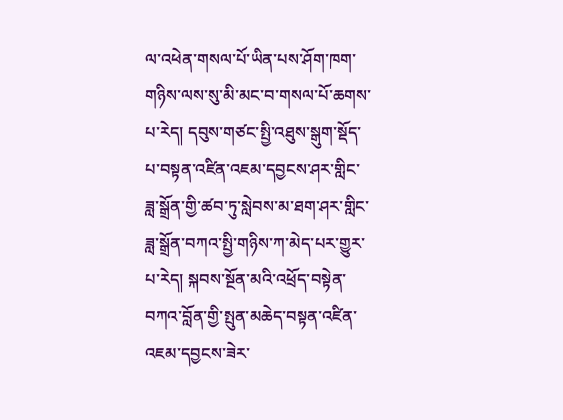ལ་འཕེན་གསལ་པོ་ཡིན་པས་ཤོག་ཁག་གཉིས་ལས་སུ་མི་མང་བ་གསལ་པོ་ཆགས་པ་རེད། དབུས་གཙང་སྤྱི་འཐུས་སྒུག་སྡོད་པ་བསྟན་འཛིན་འཇམ་དབྱངས་ཤར་གླིང་ཟླ་སྒྲོན་གྱི་ཚབ་ཏུ་སླེབས་མ་ཐག་ཤར་གླིང་ཟླ་སྒྲོན་བཀའ་སྤྱི་གཉིས་ཀ་མེད་པར་གྱུར་པ་རེད། སྐབས་སྔོན་མའི་འཕྲོད་བསྟེན་བཀའ་བློན་གྱི་སྤུན་མཆེད་བསྟན་འཛིན་འཇམ་དབྱངས་ཟེར་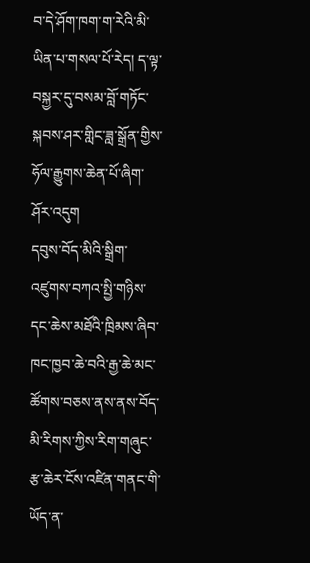བ་དེ་ཤོག་ཁག་ག་རེའི་མི་ཡིན་པ་གསལ་པོ་རེད། ད་ལྟ་བསྐྱར་དུ་བསམ་བློ་གཏོང་སྐབས་ཤར་གླིང་ཟླ་སྒྲོན་གྱིས་ཧོལ་རྒྱུགས་ཆེན་པོ་ཞིག་ཤོར་འདུག
དབུས་བོད་མིའི་སྒྲིག་འཛུགས་བཀའ་སྤྱི་གཉིས་དང་ཆེས་མཐོའི་ཁྲིམས་ཞིབ་ཁང་ཁྱབ་ཆེ་བའི་རྒྱ་ཆེ་མང་ཚོགས་བཅས་ནས་ནས་བོད་མི་རིགས་ཀྱིས་རིག་གཞུང་རྩ་ཆེར་ངོས་འཛིན་གནང་གི་ཡོད་ན་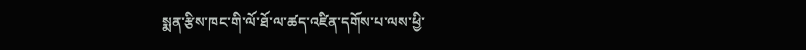སྨན་རྩིས་ཁང་གི་ལོ་ཐོ་ལ་ཚད་འཛིན་དགོས་པ་ལས་ཕྱི་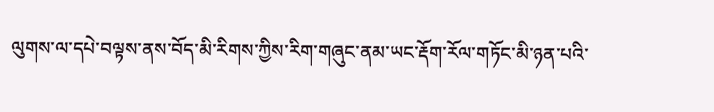ལུགས་ལ་དཔེ་བལྟས་ནས་བོད་མི་རིགས་ཀྱིས་རིག་གཞུང་ནམ་ཡང་རྡོག་རོལ་གཏོང་མི་ཉན་པའི་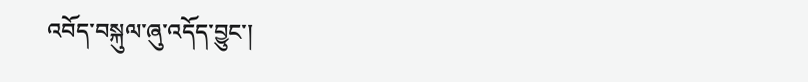འབོད་བསྐུལ་ཞུ་འདོད་བྱུང་།